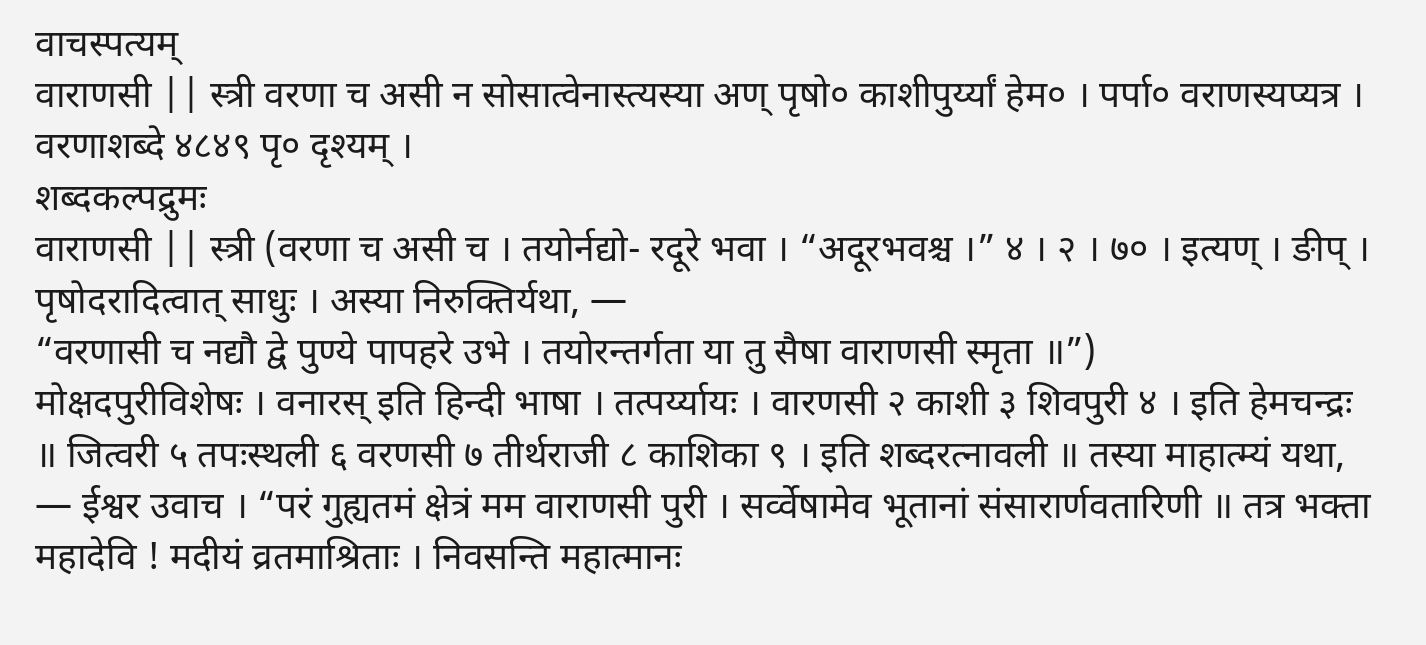वाचस्पत्यम्
वाराणसी || स्त्री वरणा च असी न सोसात्वेनास्त्यस्या अण् पृषो० काशीपुर्य्यां हेम० । पर्पा० वराणस्यप्यत्र । वरणाशब्दे ४८४९ पृ० दृश्यम् ।
शब्दकल्पद्रुमः
वाराणसी || स्त्री (वरणा च असी च । तयोर्नद्यो- रदूरे भवा । “अदूरभवश्च ।” ४ । २ । ७० । इत्यण् । ङीप् । पृषोदरादित्वात् साधुः । अस्या निरुक्तिर्यथा, —
“वरणासी च नद्यौ द्वे पुण्ये पापहरे उभे । तयोरन्तर्गता या तु सैषा वाराणसी स्मृता ॥”)
मोक्षदपुरीविशेषः । वनारस् इति हिन्दी भाषा । तत्पर्य्यायः । वारणसी २ काशी ३ शिवपुरी ४ । इति हेमचन्द्रः ॥ जित्वरी ५ तपःस्थली ६ वरणसी ७ तीर्थराजी ८ काशिका ९ । इति शब्दरत्नावली ॥ तस्या माहात्म्यं यथा, — ईश्वर उवाच । “परं गुह्यतमं क्षेत्रं मम वाराणसी पुरी । सर्व्वेषामेव भूतानां संसारार्णवतारिणी ॥ तत्र भक्ता महादेवि ! मदीयं व्रतमाश्रिताः । निवसन्ति महात्मानः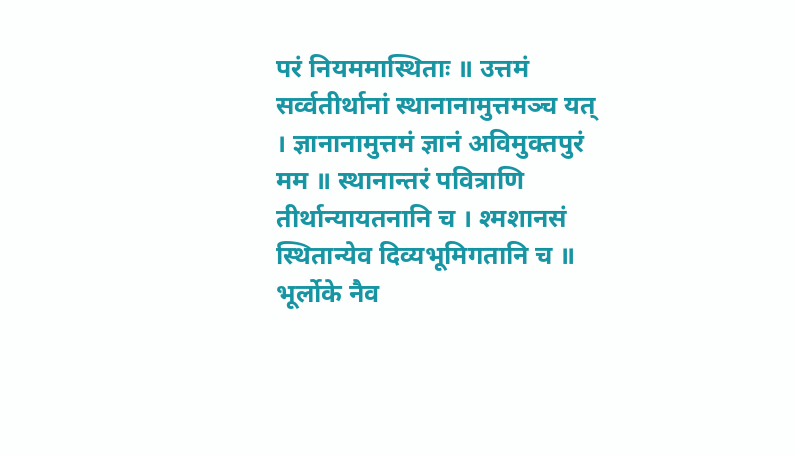परं नियममास्थिताः ॥ उत्तमं सर्व्वतीर्थानां स्थानानामुत्तमञ्च यत् । ज्ञानानामुत्तमं ज्ञानं अविमुक्तपुरं मम ॥ स्थानान्तरं पवित्राणि तीर्थान्यायतनानि च । श्मशानसं स्थितान्येव दिव्यभूमिगतानि च ॥ भूर्लोके नैव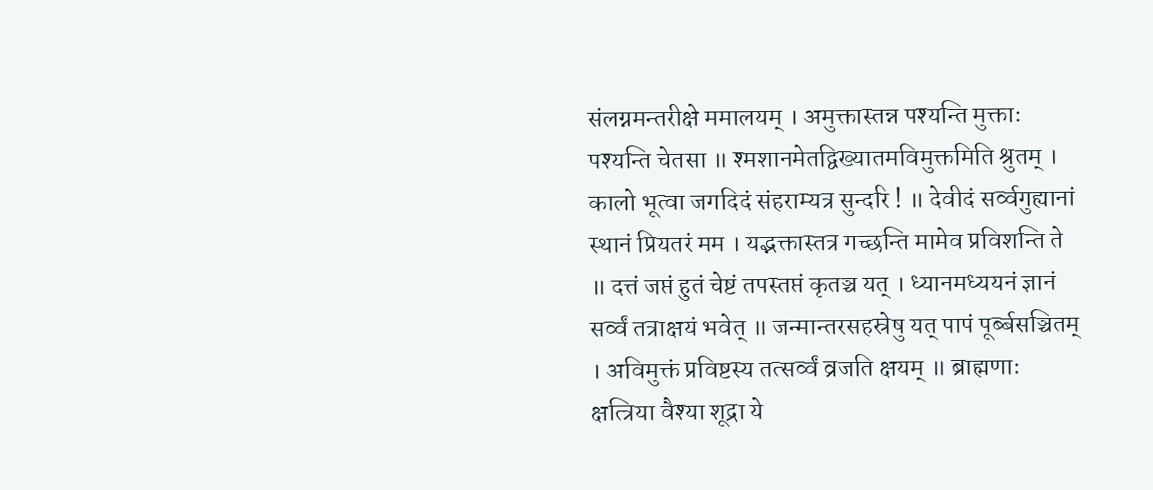संलग्नमन्तरीक्षे ममालयम् । अमुक्तास्तन्न पश्यन्ति मुक्ताः पश्यन्ति चेतसा ॥ श्मशानमेतद्विख्यातमविमुक्तमिति श्रुतम् । कालो भूत्वा जगदिदं संहराम्यत्र सुन्दरि ! ॥ देवीदं सर्व्वगुह्यानां स्थानं प्रियतरं मम । यद्भक्तास्तत्र गच्छन्ति मामेव प्रविशन्ति ते ॥ दत्तं जप्तं हुतं चेष्टं तपस्तप्तं कृतञ्च यत् । ध्यानमध्ययनं ज्ञानं सर्व्वं तत्राक्षयं भवेत् ॥ जन्मान्तरसहस्रेषु यत् पापं पूर्ब्बसञ्चितम् । अविमुक्तं प्रविष्टस्य तत्सर्व्वं व्रजति क्षयम् ॥ ब्राह्मणाः क्षत्त्रिया वैश्या शूद्रा ये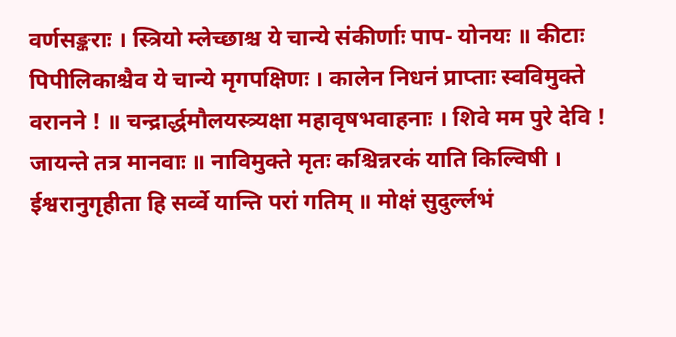वर्णसङ्कराः । स्त्रियो म्लेच्छाश्च ये चान्ये संकीर्णाः पाप- योनयः ॥ कीटाः पिपीलिकाश्चैव ये चान्ये मृगपक्षिणः । कालेन निधनं प्राप्ताः स्वविमुक्ते वरानने ! ॥ चन्द्रार्द्धमौलयस्त्र्यक्षा महावृषभवाहनाः । शिवे मम पुरे देवि ! जायन्ते तत्र मानवाः ॥ नाविमुक्ते मृतः कश्चिन्नरकं याति किल्विषी । ईश्वरानुगृहीता हि सर्व्वे यान्ति परां गतिम् ॥ मोक्षं सुदुर्ल्लभं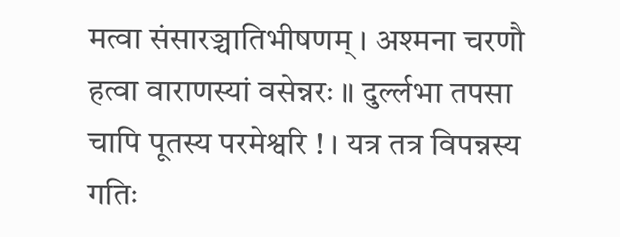मत्वा संसारञ्चातिभीषणम् । अश्मना चरणौ हत्वा वाराणस्यां वसेन्नरः ॥ दुर्ल्लभा तपसा चापि पूतस्य परमेश्वरि ! । यत्र तत्र विपन्नस्य गतिः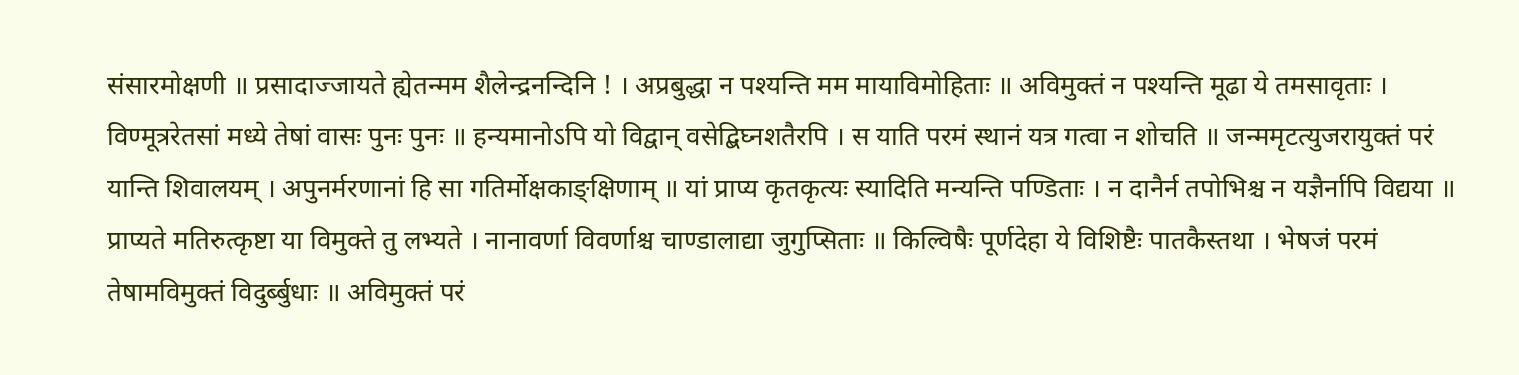संसारमोक्षणी ॥ प्रसादाज्जायते ह्येतन्मम शैलेन्द्रनन्दिनि ! । अप्रबुद्धा न पश्यन्ति मम मायाविमोहिताः ॥ अविमुक्तं न पश्यन्ति मूढा ये तमसावृताः । विण्मूत्ररेतसां मध्ये तेषां वासः पुनः पुनः ॥ हन्यमानोऽपि यो विद्वान् वसेद्बिघ्नशतैरपि । स याति परमं स्थानं यत्र गत्वा न शोचति ॥ जन्ममृटत्युजरायुक्तं परं यान्ति शिवालयम् । अपुनर्मरणानां हि सा गतिर्मोक्षकाङ्क्षिणाम् ॥ यां प्राप्य कृतकृत्यः स्यादिति मन्यन्ति पण्डिताः । न दानैर्न तपोभिश्च न यज्ञैर्नापि विद्यया ॥ प्राप्यते मतिरुत्कृष्टा या विमुक्ते तु लभ्यते । नानावर्णा विवर्णाश्च चाण्डालाद्या जुगुप्सिताः ॥ किल्विषैः पूर्णदेहा ये विशिष्टैः पातकैस्तथा । भेषजं परमं तेषामविमुक्तं विदुर्ब्बुधाः ॥ अविमुक्तं परं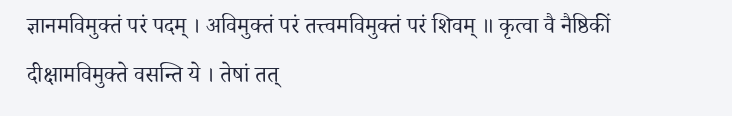ज्ञानमविमुक्तं परं पदम् । अविमुक्तं परं तत्त्वमविमुक्तं परं शिवम् ॥ कृत्वा वै नैष्ठिकीं दीक्षामविमुक्ते वसन्ति ये । तेषां तत्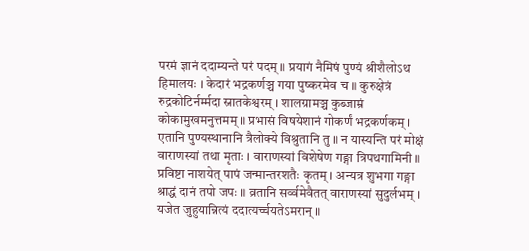परमं ज्ञानं ददाम्यन्ते परं पदम् ॥ प्रयागं नैमिषं पुण्यं श्रीशैलोऽथ हिमालयः । केदारं भद्रकर्णञ्च गया पुष्करमेव च ॥ कुरुक्षेत्रं रुद्रकोटिर्नर्म्मदा स्नातकेश्वरम् । शालग्रामञ्च कुब्जाम्रं कोकामुखमनुत्तमम् ॥ प्रभासं विषयेशानं गोकर्णं भद्रकर्णकम् । एतानि पुण्यस्थानानि त्रैलोक्ये विश्रुतानि तु ॥ न यास्यन्ति परं मोक्षं वाराणस्यां तथा मृताः । वाराणस्यां विशेषेण गङ्गा त्रिपथगामिनी ॥ प्रविष्टा नाशयेत् पापं जन्मान्तरशतैः कृतम् । अन्यत्र शुभगा गङ्गा श्राद्धं दानं तपो जपः ॥ व्रतानि सर्व्वमेवैतत् वाराणस्यां सुदुर्लभम् । यजेत जुहुयान्नित्यं ददात्यर्च्चयतेऽमरान् ॥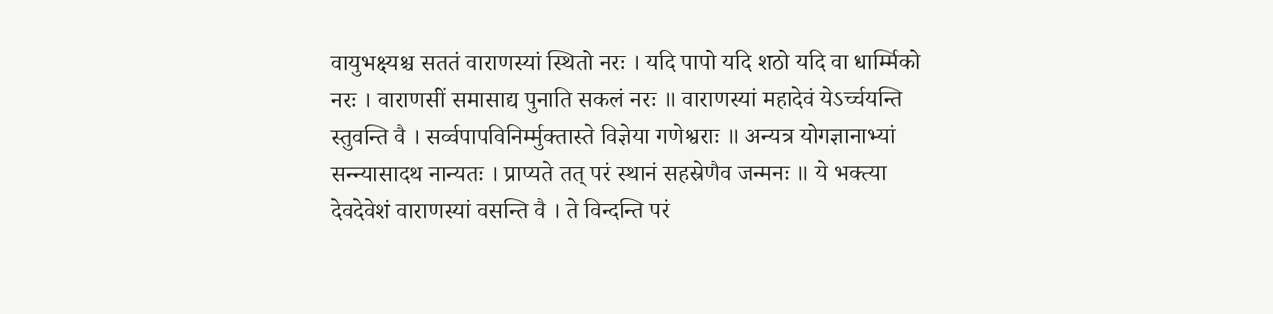वायुभक्ष्यश्च सततं वाराणस्यां स्थितो नरः । यदि पापो यदि शठो यदि वा धार्म्मिको नरः । वाराणसीं समासाद्य पुनाति सकलं नरः ॥ वाराणस्यां महादेवं येऽर्च्चयन्ति स्तुवन्ति वै । सर्व्वपापविनिर्म्मुक्तास्ते विज्ञेया गणेश्वराः ॥ अन्यत्र योगज्ञानाभ्यां सन्न्यासादथ नान्यतः । प्राप्यते तत् परं स्थानं सहस्रेणैव जन्मनः ॥ ये भक्त्या देवदेवेशं वाराणस्यां वसन्ति वै । ते विन्दन्ति परं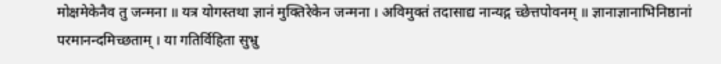मोक्षमेकेनैव तु जन्मना ॥ यत्र योगस्तथा ज्ञानं मुक्तिरेकेन जन्मना । अविमुक्तं तदासाद्य नान्यद्ग च्छेत्तपोवनम् ॥ ज्ञानाज्ञानाभिनिष्ठानां परमानन्दमिच्छताम् । या गतिर्विहिता सुभ्रु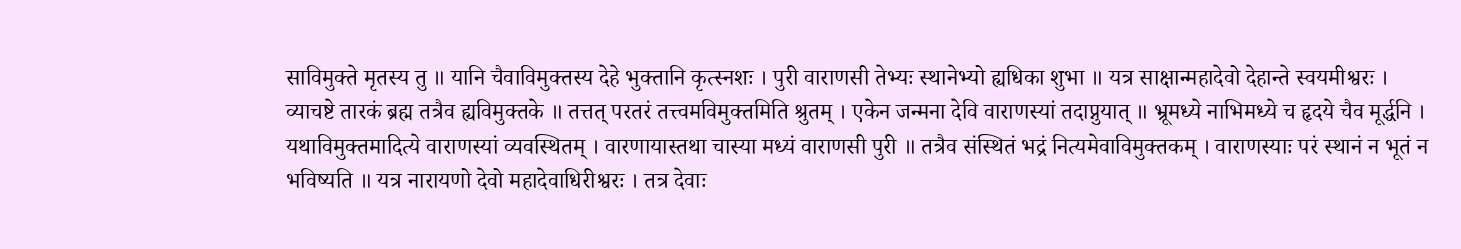साविमुक्ते मृतस्य तु ॥ यानि चैवाविमुक्तस्य देहे भुक्तानि कृत्स्नशः । पुरी वाराणसी तेभ्यः स्थानेभ्यो ह्यधिका शुभा ॥ यत्र साक्षान्महादेवो देहान्ते स्वयमीश्वरः । व्याचष्टे तारकं ब्रह्म तत्रैव ह्यविमुक्तके ॥ तत्तत् परतरं तत्त्वमविमुक्तमिति श्रुतम् । एकेन जन्मना देवि वाराणस्यां तदाप्नुयात् ॥ भ्रूमध्ये नाभिमध्ये च हृदये चैव मूर्द्धनि । यथाविमुक्तमादित्ये वाराणस्यां व्यवस्थितम् । वारणायास्तथा चास्या मध्यं वाराणसी पुरी ॥ तत्रैव संस्थितं भद्रं नित्यमेवाविमुक्तकम् । वाराणस्याः परं स्थानं न भूतं न भविष्यति ॥ यत्र नारायणो देवो महादेवाधिरीश्वरः । तत्र देवाः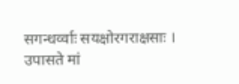सगन्धर्व्वाः सयक्षोरगराक्षसाः । उपासते मां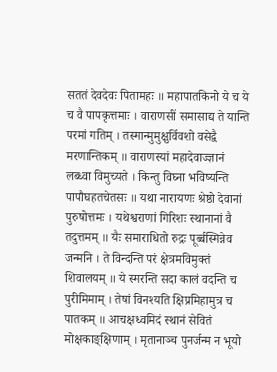सततं देवदेवः पितामहः ॥ महापातकिनो ये च ये च वै पापकृत्तमाः । वाराणसीं समासाद्य ते यान्ति परमां गतिम् । तस्मान्मुमुक्षुर्विवशो वसेद्वै मरणान्तिकम् ॥ वाराणस्यां महादेवाज्ज्ञानं लब्ध्वा विमुच्यते । किन्तु विघ्ना भविष्यन्ति पापौघहतचेतसः ॥ यथा नारायणः श्रेष्ठो देवानां पुरुषोत्तमः । यथेश्वराणां गिरिशः स्थानानां वै तदुत्तमम् ॥ यैः समाराधितो रुद्रः पूर्ब्बस्मिन्नेव जन्मनि । ते विन्दन्ति परं क्षेत्रमविमुक्तं शिवालयम् ॥ ये स्मरन्ति सदा कालं वदन्ति च पुरीमिमाम् । तेषां विनश्यति क्षिप्रमिहामुत्र च पातकम् ॥ आचक्षध्वमिदं स्थानं सेवितं मोक्षकाङ्क्षिणाम् । मृतानाञ्च पुनर्जन्म न भूयो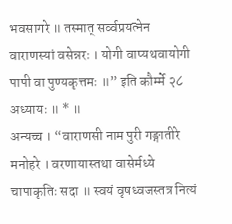भवसागरे ॥ तस्मात् सर्व्वप्रयत्नेन वाराणस्यां वसेन्नरः । योगी वाप्यथवायोगी पापी वा पुण्यकृत्तमः ॥” इति कौर्म्मे २८ अध्यायः ॥ * ॥
अन्यच्च । “वाराणसी नाम पुरी गङ्गातीरे मनोहरे । वरणायास्तथा वासेर्मध्ये चापाकृतिः सदा ॥ स्वयं वृषध्वजस्तत्र नित्यं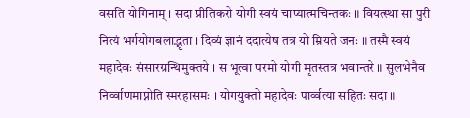वसति योगिनाम् । सदा प्रीतिकरो योगी स्वयं चाप्यात्मचिन्तकः ॥ वियत्स्था सा पुरी नित्यं भर्गयोगबलाद्भृता । दिव्यं ज्ञानं ददात्येष तत्र यो म्रियते जनः ॥ तस्मै स्वयं महादेवः संसारग्रन्थिमुक्तये । स भूत्वा परमो योगी मृतस्तत्र भवान्तरे ॥ सुलभेनैव निर्व्वाणमाप्नोति स्मरहासमः । योगयुक्तो महादेवः पार्व्वत्या सहितः सदा ॥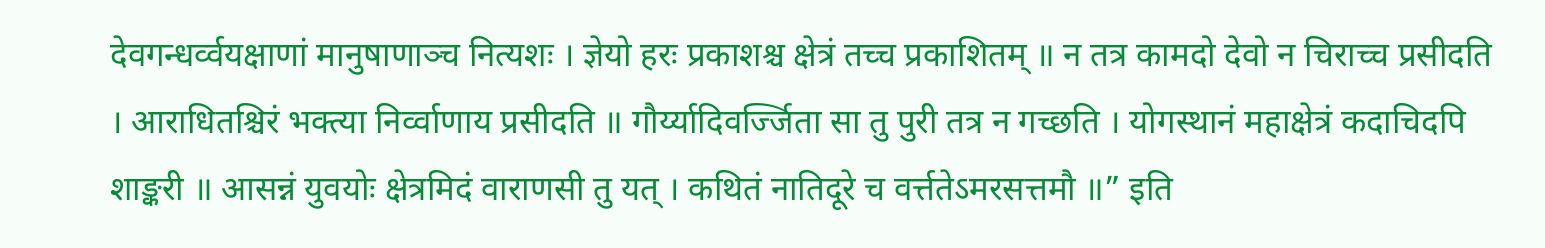देवगन्धर्व्वयक्षाणां मानुषाणाञ्च नित्यशः । ज्ञेयो हरः प्रकाशश्च क्षेत्रं तच्च प्रकाशितम् ॥ न तत्र कामदो देवो न चिराच्च प्रसीदति । आराधितश्चिरं भक्त्या निर्व्वाणाय प्रसीदति ॥ गौर्य्यादिवर्ज्जिता सा तु पुरी तत्र न गच्छति । योगस्थानं महाक्षेत्रं कदाचिदपि शाङ्करी ॥ आसन्नं युवयोः क्षेत्रमिदं वाराणसी तु यत् । कथितं नातिदूरे च वर्त्ततेऽमरसत्तमौ ॥” इति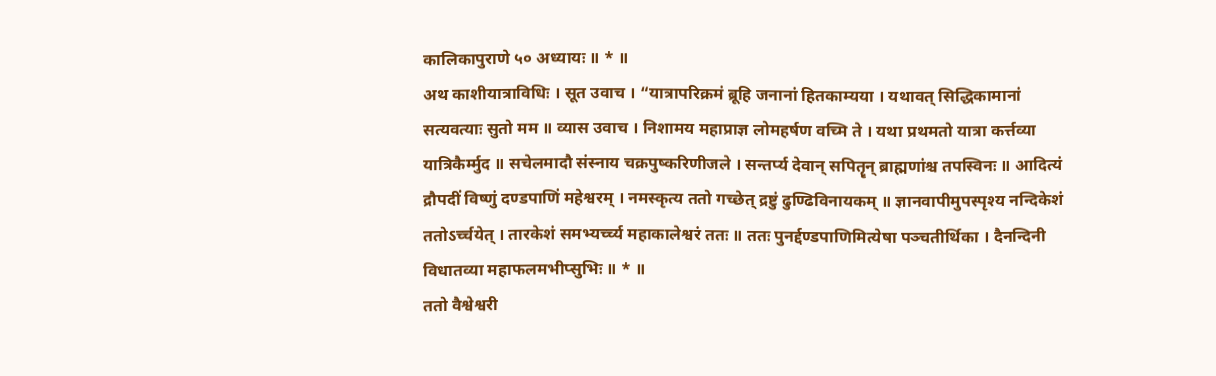कालिकापुराणे ५० अध्यायः ॥ * ॥
अथ काशीयात्राविधिः । सूत उवाच । “यात्रापरिक्रमं ब्रूहि जनानां हितकाम्यया । यथावत् सिद्धिकामानां सत्यवत्याः सुतो मम ॥ व्यास उवाच । निशामय महाप्राज्ञ लोमहर्षण वच्मि ते । यथा प्रथमतो यात्रा कर्त्तव्या यात्रिकैर्म्मुद ॥ सचेलमादौ संस्नाय चक्रपुष्करिणीजले । सन्तर्प्य देवान् सपितॄन् ब्राह्मणांश्च तपस्विनः ॥ आदित्यं द्रौपदीं विष्णुं दण्डपाणिं महेश्वरम् । नमस्कृत्य ततो गच्छेत् द्रष्टुं ढुण्ढिविनायकम् ॥ ज्ञानवापीमुपस्पृश्य नन्दिकेशं ततोऽर्च्चयेत् । तारकेशं समभ्यर्च्च्य महाकालेश्वरं ततः ॥ ततः पुनर्द्दण्डपाणिमित्येषा पञ्चतीर्थिका । दैनन्दिनी विधातव्या महाफलमभीप्सुभिः ॥ * ॥
ततो वैश्वेश्वरी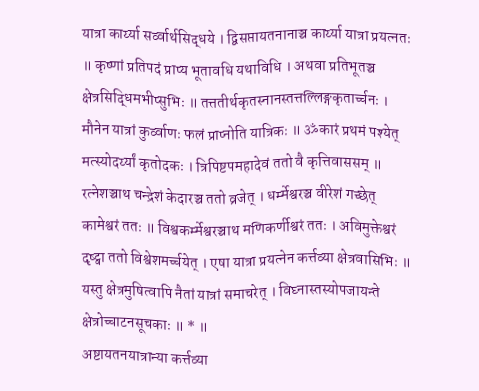यात्रा कार्य्या सर्व्वार्थसिद्धये । द्विसप्तायतनानाञ्च कार्य्या यात्रा प्रयत्नतः ॥ कृष्णां प्रतिपदं प्राप्य भूतावधि यथाविधि । अथवा प्रतिभूतञ्च क्षेत्रसिद्धिमभीप्सुभिः ॥ तत्ततीर्थकृतस्नानस्तत्तल्लिङ्गकृतार्च्चनः । मौनेन यात्रां कुर्व्वाणः फलं प्राप्नोति यात्रिकः ॥ ॐकारं प्रथमं पश्येत् मत्स्योदर्य्यां कृतोदकः । त्रिपिष्टपमहादेवं ततो वै कृत्तिवाससम् ॥ रत्नेशञ्चाथ चन्द्रेशं केदारञ्च ततो व्रजेत् । धर्म्मेश्वरञ्च वीरेशं गच्छेत् कामेश्वरं ततः ॥ विश्वकर्म्मेश्वरञ्चाथ मणिकर्णीश्वरं ततः । अविमुक्तेश्वरं दृष्ट्वा ततो विश्वेशमर्च्चयेत् । एषा यात्रा प्रयत्नेन कर्त्तव्या क्षेत्रवासिभिः ॥ यस्तु क्षेत्रमुषित्वापि नैतां यात्रां समाचरेत् । विघ्नास्तस्योपजायन्ते क्षेत्रोच्चाटनसूचकाः ॥ * ॥
अष्टायतनयात्रान्या कर्त्तव्या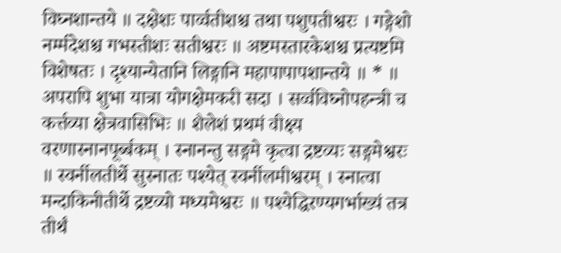विघ्नशान्तये ॥ दक्षेशः पार्व्वतीशश्च तथा पशुपतीश्वरः । गङ्गेशो नर्म्मदेशश्च गभस्तीशः सतीश्वरः ॥ अष्टमस्तारकेशश्च प्रत्यष्टमि विशेषतः । दृश्यान्येतानि लिङ्गानि महापापापशान्तये ॥ * ॥
अपरापि शुभा यात्रा योगक्षेमकरी सदा । सर्व्वविघ्नोपहन्त्री च कर्त्तव्या क्षेत्रवासिभिः ॥ शैलेशं प्रथमं वीक्ष्य वरणास्नानपूर्ब्बकम् । स्नानन्तु सङ्गमे कृत्वा द्रष्टव्यः सङ्गमेश्वरः ॥ स्वर्नीलतीर्थे सुस्नातः पश्येत् स्वर्नीलमीश्वरम् । स्नात्वा मन्दाकिनीतीर्थे द्रष्टव्यो मध्यमेश्वरः ॥ पश्येद्धिरण्यगर्भाख्यं तत्र तीर्थं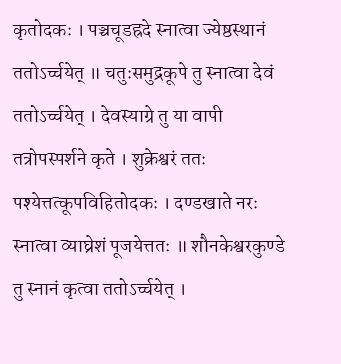कृतोदकः । पञ्चचूडह्रदे स्नात्वा ज्येष्ठस्थानं ततोऽर्च्चयेत् ॥ चतुःसमुद्रकूपे तु स्नात्वा देवं ततोऽर्च्चयेत् । देवस्याग्रे तु या वापी तत्रोपस्पर्शने कृते । शुक्रेश्वरं ततः पश्येत्तत्कूपविहितोदकः । दण्डखाते नरः स्नात्वा व्याघ्रेशं पूजयेत्ततः ॥ शौनकेश्वरकुण्डे तु स्नानं कृत्वा ततोऽर्च्चयेत् ।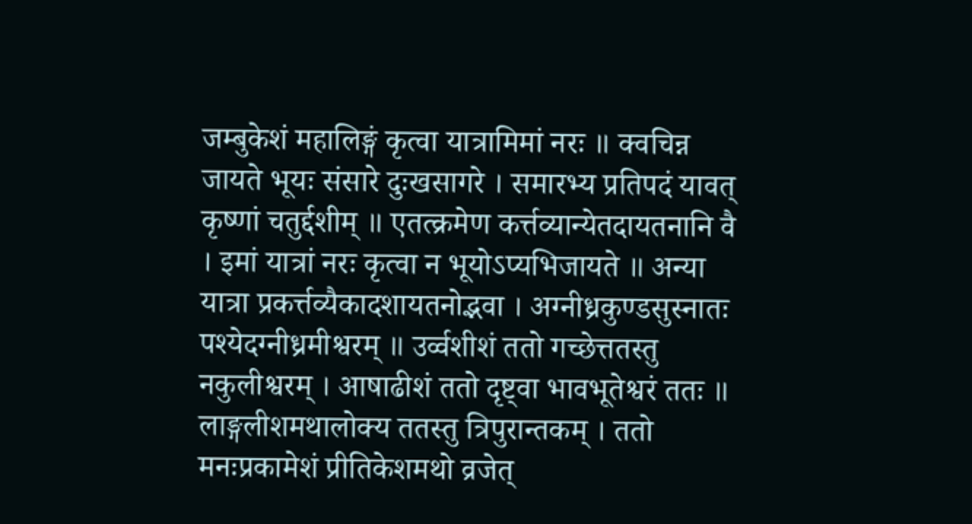जम्बुकेशं महालिङ्गं कृत्वा यात्रामिमां नरः ॥ क्वचिन्न जायते भूयः संसारे दुःखसागरे । समारभ्य प्रतिपदं यावत् कृष्णां चतुर्द्दशीम् ॥ एतत्क्रमेण कर्त्तव्यान्येतदायतनानि वै । इमां यात्रां नरः कृत्वा न भूयोऽप्यभिजायते ॥ अन्या यात्रा प्रकर्त्तव्यैकादशायतनोद्भवा । अग्नीध्रकुण्डसुस्नातः पश्येदग्नीध्रमीश्वरम् ॥ उर्व्वशीशं ततो गच्छेत्ततस्तु नकुलीश्वरम् । आषाढीशं ततो दृष्ट्वा भावभूतेश्वरं ततः ॥ लाङ्गलीशमथालोक्य ततस्तु त्रिपुरान्तकम् । ततो मनःप्रकामेशं प्रीतिकेशमथो व्रजेत्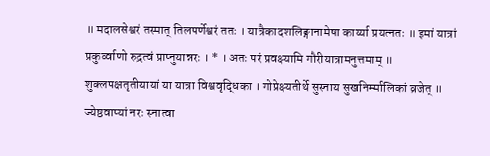॥ मदालसेश्वरं तस्मात् तिलपर्णेश्वरं ततः । यात्रैकादशलिङ्गानामेषा कार्य्या प्रयत्नतः ॥ इमां यात्रां प्रकुर्व्वाणो रुद्रत्वं प्राप्नुयान्नरः । * । अतः परं प्रवक्ष्यामि गौरीयात्रामनुत्तमाम् ॥ शुक्लपक्षतृतीयायां या यात्रा विश्ववृद्धिका । गोप्रेक्ष्यतीर्थे सुस्नाय सुखनिर्म्मालिकां व्रजेत् ॥ ज्येष्ठवाप्यां नरः स्नात्वा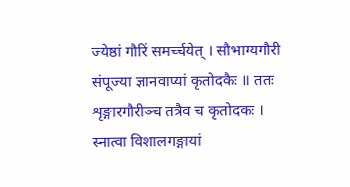ज्येष्ठां गौरिं समर्च्चयेत् । सौभाग्यगौरी संपूज्या ज्ञानवाप्यां कृतोदकैः ॥ ततः शृङ्गारगौरीञ्च तत्रैव च कृतोदकः । स्नात्वा विशालगङ्गायां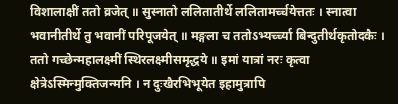विशालाक्षीं ततो व्रजेत् ॥ सुस्नातो ललितातीर्थे ललितामर्च्चयेत्ततः । स्नात्वा भवानीतीर्थे तु भवानीं परिपूजयेत् ॥ मङ्गला च ततोऽभ्यर्च्च्या बिन्दुतीर्थकृतोदकैः । ततो गच्छेन्महालक्ष्मीं स्थिरलक्ष्मीसमृद्धये ॥ इमां यात्रां नरः कृत्वा क्षेत्रेऽस्मिन्मुक्तिजन्मनि । न दुःखैरभिभूयेत इहामुत्रापि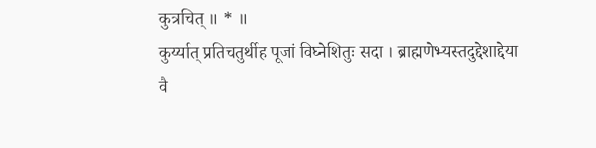कुत्रचित् ॥ * ॥
कुर्य्यात् प्रतिचतुर्थीह पूजां विघ्नेशितुः सदा । ब्राह्मणेभ्यस्तदुद्देशाद्देया वै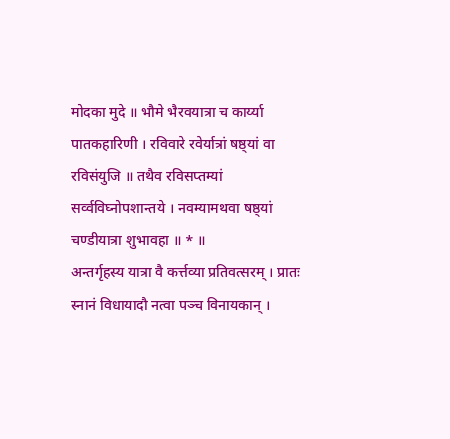मोदका मुदे ॥ भौमे भैरवयात्रा च कार्य्या पातकहारिणी । रविवारे रवेर्यात्रां षष्ठ्यां वा रविसंयुजि ॥ तथैव रविसप्तम्यां सर्व्वविघ्नोपशान्तये । नवम्यामथवा षष्ठ्यां चण्डीयात्रा शुभावहा ॥ * ॥
अन्तर्गृहस्य यात्रा वै कर्त्तव्या प्रतिवत्सरम् । प्रातः स्नानं विधायादौ नत्वा पञ्च विनायकान् ।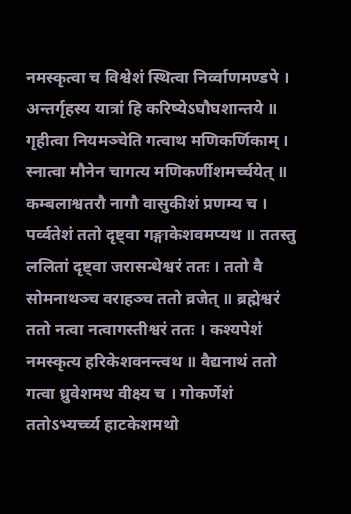नमस्कृत्वा च विश्वेशं स्थित्वा निर्व्वाणमण्डपे । अन्तर्गृहस्य यात्रां हि करिष्येऽघौघशान्तये ॥ गृहीत्वा नियमञ्चेति गत्वाथ मणिकर्णिकाम् । स्नात्वा मौनेन चागत्य मणिकर्णीशमर्च्चयेत् ॥ कम्बलाश्वतरौ नागौ वासुकीशं प्रणम्य च । पर्व्वतेशं ततो दृष्ट्वा गङ्गाकेशवमप्यथ ॥ ततस्तु ललितां दृष्ट्वा जरासन्धेश्वरं ततः । ततो वै सोमनाथञ्च वराहञ्च ततो व्रजेत् ॥ ब्रह्मेश्वरं ततो नत्वा नत्वागस्तीश्वरं ततः । कश्यपेशं नमस्कृत्य हरिकेशवनन्त्वथ ॥ वैद्यनाथं ततो गत्वा ध्रुवेशमथ वीक्ष्य च । गोकर्णेशं ततोऽभ्यर्च्च्य हाटकेशमथो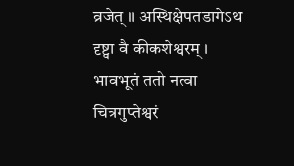व्रजेत् ॥ अस्थिक्षेपतडागेऽथ दृष्ट्वा वै कीकशेश्वरम् । भावभूतं ततो नत्वा चित्रगुप्तेश्वरं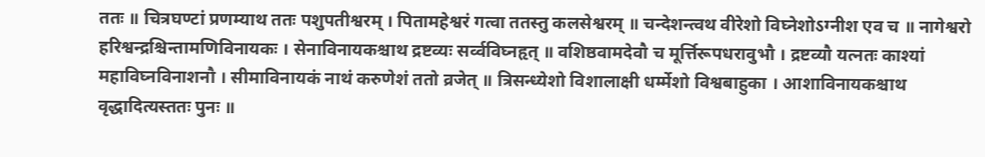ततः ॥ चित्रघण्टां प्रणम्याथ ततः पशुपतीश्वरम् । पितामहेश्वरं गत्वा ततस्तु कलसेश्वरम् ॥ चन्देशन्त्वथ वीरेशो विघ्नेशोऽग्नीश एव च ॥ नागेश्वरो हरिश्वन्द्रश्चिन्तामणिविनायकः । सेनाविनायकश्चाथ द्रष्टव्यः सर्व्वविघ्नहृत् ॥ वशिष्ठवामदेवौ च मूर्त्तिरूपधरावुभौ । द्रष्टव्यौ यत्नतः काश्यां महाविघ्नविनाशनौ । सीमाविनायकं नाथं करुणेशं ततो व्रजेत् ॥ त्रिसन्ध्येशो विशालाक्षी धर्म्मेशो विश्वबाहुका । आशाविनायकश्चाथ वृद्धादित्यस्ततः पुनः ॥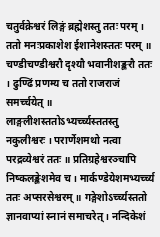चतुर्वक्रेश्वरं लिङ्गं ब्रह्मेशस्तु ततः परम् । ततो मनःप्रकाशेश ईशानेशस्ततः परम् ॥ चण्डीचण्डीश्वरौ दृश्यौ भवानीशङ्करौ ततः । ढुण्ढिं प्रणम्य च ततो राजराजं समर्च्चयेत् ॥ लाङ्गलीशस्ततोऽभ्यर्च्च्यस्ततस्तु नकुलीश्वरः । परार्णेशमथो नत्वा परद्रव्येश्वरं ततः ॥ प्रतिग्रहेश्वरञ्चापि निष्कलङ्केशमेव च । मार्कण्डेयेशमभ्यर्च्च्य ततः अप्सरसेश्वरम् ॥ गङ्गेशोऽर्च्च्यस्ततो ज्ञानवाप्यां स्नानं समाचरेत् । नन्दिकेशं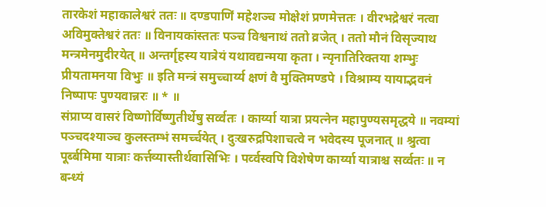तारकेशं महाकालेश्वरं ततः ॥ दण्डपाणिं महेशञ्च मोक्षेशं प्रणमेत्ततः । वीरभद्रेश्वरं नत्वा अविमुक्तेश्वरं ततः ॥ विनायकांस्ततः पञ्च विश्वनाथं ततो व्रजेत् । ततो मौनं विसृज्याथ मन्त्रमेनमुदीरयेत् ॥ अन्तर्गृहस्य यात्रेयं यथावद्यन्मया कृता । न्यृनातिरिक्तया शम्भुः प्रीयतामनया विभुः ॥ इति मन्त्रं समुच्चार्य्य क्षणं वै मुक्तिमण्डपे । विश्राम्य यायाद्भवनं निष्पापः पुण्यवान्नरः ॥ * ॥
संप्राप्य वासरं विष्णोर्विष्णुतीर्थेषु सर्व्वतः । कार्य्या यात्रा प्रयत्नेन महापुण्यसमृद्धये ॥ नवम्यां पञ्चदश्याञ्च कुलस्तम्भं समर्च्चयेत् । दुःखरुद्रपिशाचत्वे न भवेदस्य पूजनात् ॥ श्रुत्वा पूर्ब्बमिमा यात्राः कर्त्तव्यास्तीर्थवासिभिः । पर्व्वस्वपि विशेषेण कार्य्या यात्राश्च सर्व्वतः ॥ न बन्ध्यं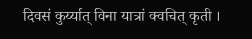दिवसं कुर्य्यात् विना यात्रां क्वचित् कृती ।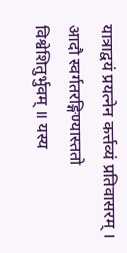यात्राद्वयं प्रयत्नेन कर्त्तव्यं प्रतिवासरम् । आदौ स्वर्गतरङ्गिण्यास्ततो विश्वेशितुर्भुवम् ॥ यस्य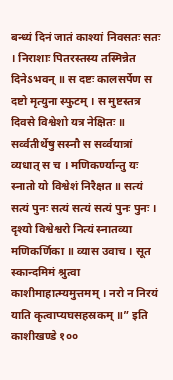बन्ध्यं दिनं जातं काश्यां निवसतः सतः । निराशाः पितरस्तस्य तस्मिन्नेत दिनेऽभवन् ॥ स दष्टः कालसर्पेण स दष्टो मृत्युना स्फुटम् । स मुष्टस्तत्र दिवसे विश्वेशो यत्र नेक्षितः ॥ सर्व्वतीर्थेषु सस्नौ स सर्व्वयात्रां व्यधात् स च । मणिकर्ण्यान्तु यः स्नातो यो विश्वेशं निरैक्षत ॥ सत्यं सत्यं पुनः सत्यं सत्यं सत्यं पुनः पुनः । दृश्यो विश्वेश्वरो नित्यं स्नातव्या मणिकर्णिका ॥ व्यास उवाच । सूत स्कान्दमिमं श्रुत्वा काशीमाहात्म्यमुत्तमम् । नरो न निरयं याति कृत्वाप्यघसहस्रकम् ॥” इति काशीखण्डे १००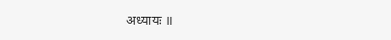अध्यायः ॥